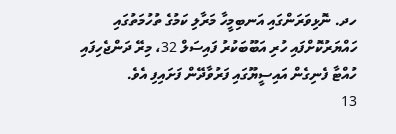ހދ. ނޮޅިވަރަންގައި އަނބިމީހާ މަރާލި ކަމުގެ ތުހުމަތުގައި ހައްޔަރުކޮށްފައި ހުރި އަބޫބަކުރު ފައިސަލް 32، މިރޭ ދަންޖެހިފައި ހުއްޓާ ފެނިގެން އައިސީޔޫގައި ފަރުވާދޭން ފަށައިފި އެވެ.
13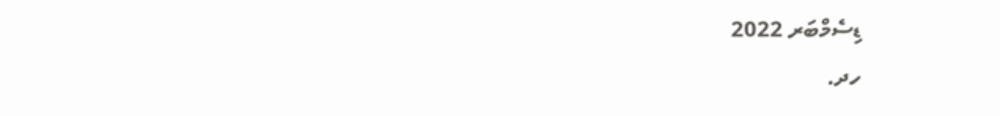ޑިސެމްބަރ 2022
ހދ.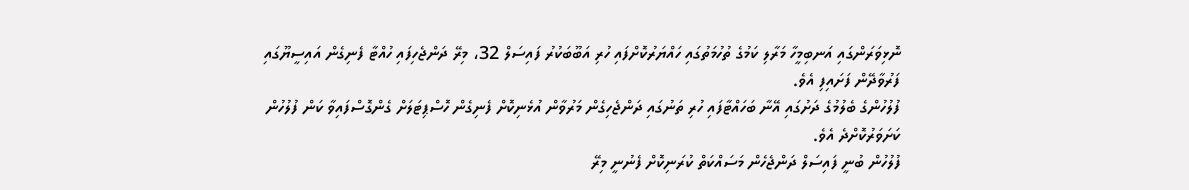ނޮޅިވަރަންގައި އަނބިމީހާ މަރާލި ކަމުގެ ތުހުމަތުގައި ހައްޔަރުކޮށްފައި ހުރި އަބޫބަކުރު ފައިސަލް 32، މިރޭ ދަންޖެހިފައި ހުއްޓާ ފެނިގެން އައިސީޔޫގައި ފަރުވާދޭން ފަށައިފި އެވެ.
ފުލުހުންގެ ބެލުމުގެ ދަށުގައި އޭނާ ބަހައްޓާފައި ހުރި ތަނުގައި ދަންޖެހިގެން މަރުވާން އުޅެނިކޮށް ފެނިގެން ހޮސްޕިޓަލަށް ގެންގޮސްފައިވާ ކަން ފުލުހުން ކަށަވަރުކޮށްދެ އެވެ.
ފުލުހުން ބުނީ ފައިސަލް ދަންޖެހެން މަސައްކަތް ކުރަނިކޮށް ފެނުނީ މިރޭ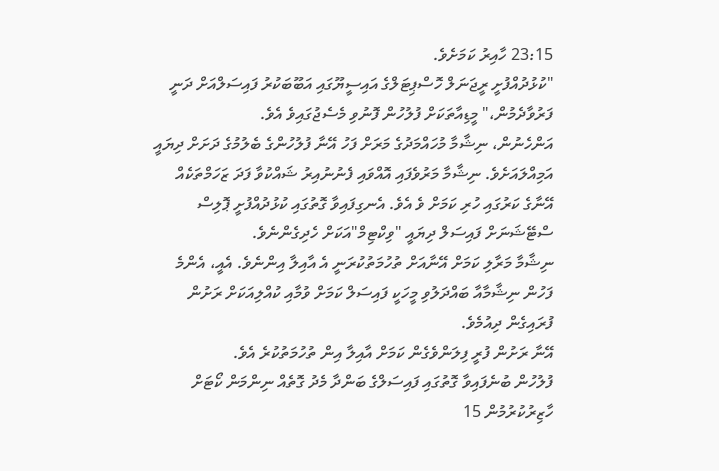23:15 ހާއިރު ކަމަށެވެ.
"ކުޅުދުއްފުށީ ރީޖަނަލް ހޮސްޕިޓަލްގެ އައިސީޔޫގައި އަބޫބަކުރު ފައިސަލްއަށް ދަނީ ފަރުވާދެމުން،" މީޑިއާތަކަށް ފުލުހުން ފޮނުވި މެސެޖުގައިވެ އެވެ.
އަންހެނުން، ނިޝާމާ މުހައްމަދުގެ މަރަށް ފަހު އޭނާ ފުލުހުންގެ ބެލުމުގެ ދަށަށް ދިޔައީ އަމިއްލައަށެވެ. ނިޝާމާ މަރުވެފައި އޮއްވައި ފެނުނުއިރު ޝައްކުވާ ފަދަ ޒަހަމްތަކެއް އޭނާގެ ކަރުގައި ހުރި ކަމަށް ވެ އެވެ. އެނގިފައިވާ ގޮތުގައި ކުޅުދުއްފުށީ ޕޮލިސް ސްޓޭޝަނަށް ފައިސަލް ދިޔައީ "ވިކްޓިމް"އަކަށް ހެދިގެންނެވެ.
ނިޝާމާ މަރާލި ކަމަށް އޭނާއަށް ތުހުމަތުކުރަނީ އެ އާއިލާ އިންނެވެ. އެއީ، އެންމެ ފަހުން ނިޝާމާއާ ބައްދަލުވި މީހަކީ ފައިސަލް ކަމަށް ވުމާއި ކުއްލިއަކަށް ރަށުން ފުރައިގެން ދިއުމެވެ.
އޭނާ ރަށުން ފުރީ ފިލަންވެގެން ކަމަށް އާއިލާ އިން ތުހުމަތުކުރެ އެވެ.
ފުލުހުން ބުނެފައިވާ ގޮތުގައި ފައިސަލްގެ ބަންދާ މެދު ގޮތެއް ނިންމަން ކޯޓަށް ހާޒިރުކުރުމުން 15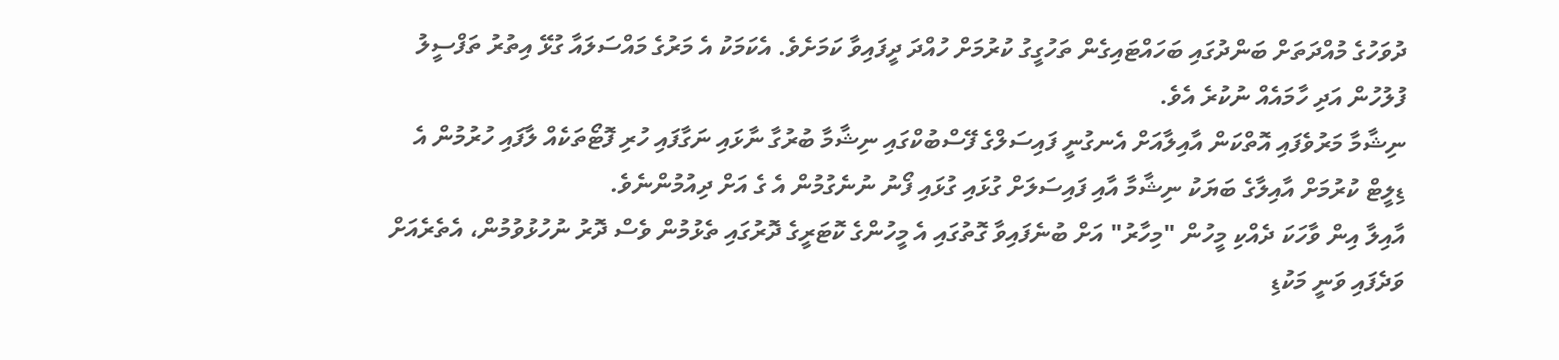ދުވަހުގެ މުއްދަތަށް ބަންދުގައި ބަހައްޓައިގެން ތަހުގީގު ކުރުމަށް ހުއްދަ ދީފައިވާ ކަމަށެވެ. އެކަމަކު އެ މަރުގެ މައްސަލައާ ގުޅޭ އިތުރު ތަފްސީލު ފުލުހުން އަދި ހާމައެއް ނުކުރެ އެވެ.
ނިޝާމާ މަރުވެފައި އޮތްކަން އާއިލާއަށް އެނގުނީ ފައިސަލްގެ ފޭސްބުކްގައި ނިޝާމާ ބުރުގާ ނާޅައި ނަގާފައި ހުރި ފޮޓޯތަކެއް ލާފައި ހުރުމުން އެ ޑިލީޓް ކުރުމަށް އާއިލާގެ ބަޔަކު ނިޝާމާ އާއި ފައިސަލަށް ގުޅައި ގުޅައި ފޯނު ނުނެގުމުން އެ ގެ އަށް ދިއުމުންނެވެ.
އާއިލާ އިން ވާހަކަ ދެއްކި މީހުން "މިހާރު" އަށް ބުނެފައިވާ ގޮތުގައި އެ މީހުންގެ ކޮޓަރީގެ ދޮރުގައި ތެޅުމުން ވެސް ދޮރު ނުހުޅުވުމުން، އެތެރެއަށް ވަދެފައި ވަނީ މަކުޑި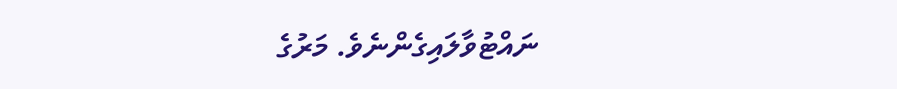ނައްޓުވާލައިގެންނެވެ. މަރުގެ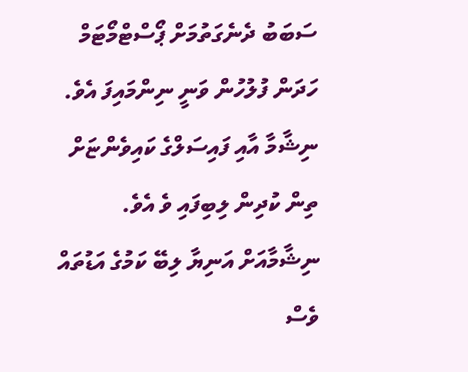ސަބަބު ދެނެގަތުމަށް ޕޯސްޓްމޯޓަމް ހަދަން ފުލުހުން ވަނީ ނިންމައިފަ އެވެ.
ނިޝާމާ އާއި ފައިސަލްގެ ކައިވެންޏަށް ތިން ކުދިން ލިބިފައި ވެ އެވެ.
ނިޝާމާއަށް އަނިޔާ ލިބޭ ކަމުގެ އަޑުތައް ވެސް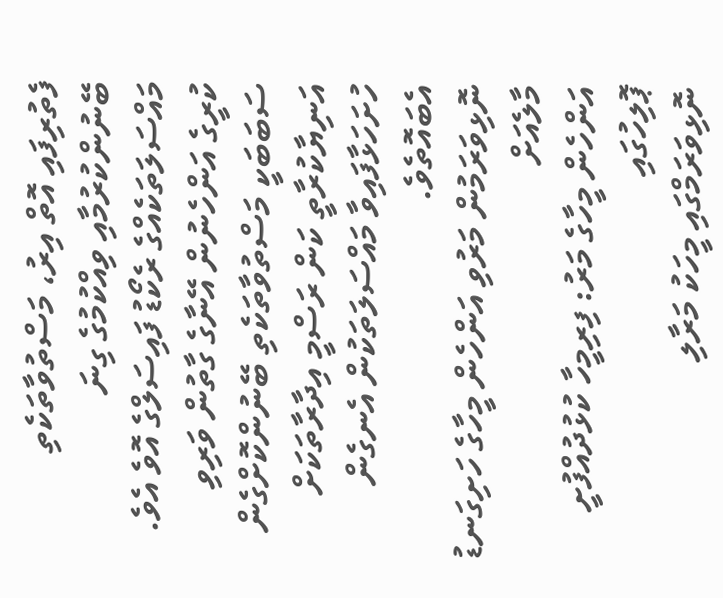ފެތުރިފައި އޮތް އިރު، މަސްތުވާތަކެތި ބޭނުންކުރުމާއި ވިއްކުމުގެ ގިނަ މައްސަލަތަކެއްގެ ރެކޯޑު ފައިސަލްގެ އޮވެ އެވެ. ކުރީގެ އަންހެނުން އޭނާގެ ގާތުން ވަރިވި ސަބަބަކީ މަސްތުވާތަކެތި ބޭނުންކޮށްގެން އަނިޔާކުރާތީ ކަން ރަސްމީ އިދާރާތަކަށް ހުށަހަޅާފައިވާ މައްސަލަތަކުން އެނގެން އެބައޮތެވެ.
ނޮޅިވަރަމުން މަރުވި އަންހެން މީހާގެ ހަށިގަނޑު މާލެއަށް
އަންހެން މީހާގެ މަރު: ފިރިމީހާ ކުޅުދުއްފުށީ ޕޮލިހުގައި
ނޮޅިވަރަމްގައި މީހަކު މަރާލި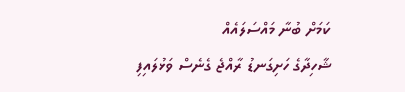ކަމަށް ބުނާ މައްސަލައެއް
ޝާހިދާގެ ހަށިގަނޑު ރާއްޖެ ގެނެސް ވަޅުލައިފި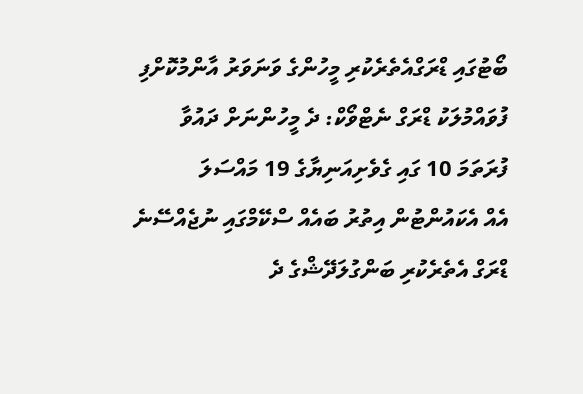ބޯޓުގައި ޑްރަގްއެތެރެކުރި މީހުންގެ ވަނަވަރު އާންމުކޮށްފި
ފުވައްމުލަކު ޑްރަގް ނެޓްވޯކް: ދެ މީހުންނަށް ދައުވާ
ފުރަތަމަ 10 ގައި ގެވެށިއަނިޔާގެ 19 މައްސަލަ
އެއް އެކައުންޓުން އިތުރު ބައެއް ސްކޭމްގައި ނުޖެއްސޭނެ
ޑްރަގް އެތެރެކުރި ބަންގުލަދޭޝްގެ ދެ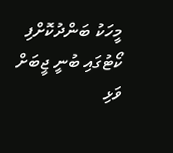މީހަކު ބަންދުކޮށްފި
ކޯޓުގައި ބުނީ ޖީބަށް ވަޅި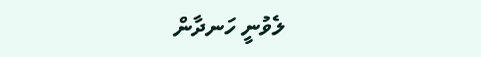ލެވުނީ ހަނދާން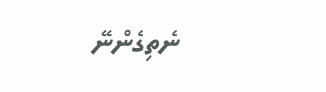ނެތިގެންނޭ